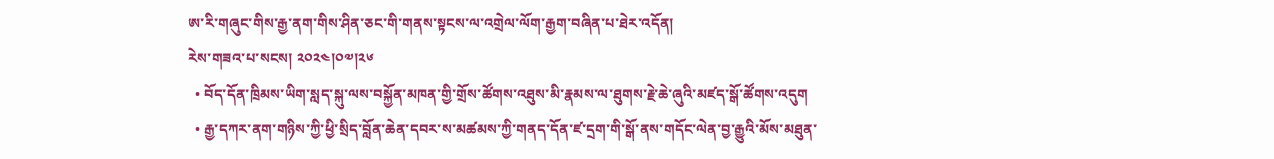ཨ་རི་གཞུང་གིས་རྒྱ་ནག་གིས་ཤིན་ཅང་གི་གནས་སྟངས་ལ་འགྲེལ་ལོག་རྒྱག་བཞིན་པ་ཐེར་འདོན།
རེས་གཟའ་པ་སངས། ༢༠༢༤།༠༧།༢༦
  • བོད་དོན་ཁྲིམས་ཡིག་སླད་སྐུ་ལས་བསྐྱོན་མཁན་གྱི་གྲོས་ཚོགས་འཐུས་མི་རྣམས་ལ་ཐུགས་རྗེ་ཆེ་ཞུའི་མཛད་སྒོ་ཚོགས་འདུག
  • རྒྱ་དཀར་ནག་གཉིས་ཀྱི་ཕྱི་སྲིད་བློན་ཆེན་དབར་ས་མཚམས་ཀྱི་གནད་དོན་ཛ་དྲག་གི་སྒོ་ནས་གདོང་ལེན་བྱ་རྒྱུའི་མོས་མཐུན་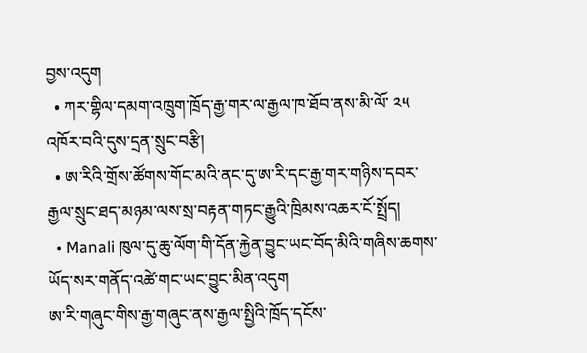བྱས་འདུག
  • ཀར་གྷིལ་དམག་འཁྲུག་ཁྲོད་རྒྱ་གར་ལ་རྒྱལ་ཁ་ཐོབ་ནས་མི་ལོ་ ༢༥ འཁོར་བའི་དུས་དྲན་སྲུང་བརྩི།
  • ཨ་རིའི་གྲོས་ཚོགས་གོང་མའི་ནང་དུ་ཨ་རི་དང་རྒྱ་གར་གཉིས་དབར་རྒྱལ་སྲུང་ཐད་མཉམ་ལས་སྲ་བརྟན་གཏང་རྒྱུའི་ཁྲིམས་འཆར་ངོ་སྤྲོད།
  • Manali ཁུལ་དུ་ཆུ་ལོག་གི་དོན་རྐྱེན་བྱུང་ཡང་བོད་མིའི་གཞིས་ཆགས་ཡོད་སར་གནོད་འཚེ་གང་ཡང་བྱུང་མིན་འདུག
ཨ་རི་གཞུང་གིས་རྒྱ་གཞུང་ནས་རྒྱལ་སྤྱིའི་ཁྲོད་དངོས་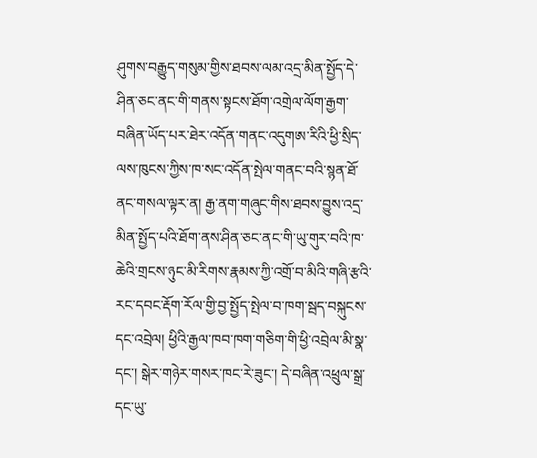ཤུགས་བརྒྱུད་གསུམ་གྱིས་ཐབས་ལམ་འདྲ་མིན་སྤྱོད་དེ་ཤིན་ཅང་ནང་གི་གནས་སྟངས་ཐོག་འགྲེལ་ལོག་རྒྱག་བཞིན་ཡོད་པར་ཐེར་འདོན་གནང་འདུགཨ་རིའི་ཕྱི་སྲིད་ལས་ཁུངས་ཀྱིས་ཁ་སང་འདོན་སྤེལ་གནང་བའི་སྙན་ཐོ་ནང་གསལ་ལྟར་ན། རྒྱ་ནག་གཞུང་གིས་ཐབས་བྱུས་འདྲ་མིན་སྤྱོད་པའི་ཐོག་ནས་ཤིན་ཅང་ནང་གི་ཡུ་གུར་བའི་ཁ་ཆེའི་གྲངས་ཉུང་མི་རིགས་རྣམས་ཀྱི་འགྲོ་བ་མིའི་གཞི་རྩའི་རང་དབང་རྡོག་རོལ་གྱི་བྱ་སྤྱོད་སྤེལ་བ་ཁག་སྦད་བསྐུངས་དང་འབྲེལ། ཕྱིའི་རྒྱལ་ཁབ་ཁག་གཅིག་གི་ཕྱི་འབྲེལ་མི་སྣ་དང་། སྒེར་གཉེར་གསར་ཁང་རེ་ཟུང་། དེ་བཞིན་འཕྲུལ་སྒྲ་དང་ཡུ་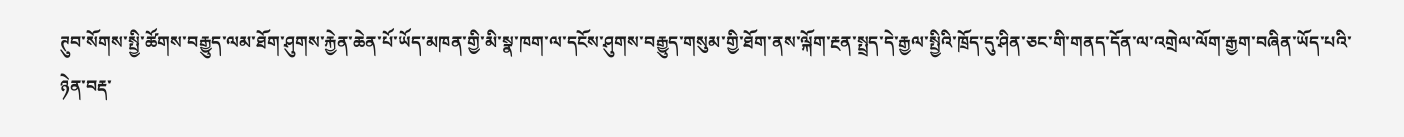ཊུབ་སོགས་སྤྱི་ཚོགས་བརྒྱུད་ལམ་ཐོག་ཤུགས་རྐྱེན་ཆེན་པོ་ཡོད་མཁན་གྱི་མི་སྣ་ཁག་ལ་དངོས་ཤུགས་བརྒྱུད་གསུམ་གྱི་ཐོག་ནས་ལྐོག་རྔན་སྤྲད་དེ་རྒྱལ་སྤྱིའི་ཁྲོད་དུ་ཤིན་ཅང་གི་གནད་དོན་ལ་འགྲེལ་ལོག་རྒྱག་བཞིན་ཡོད་པའི་ཉེན་བརྡ་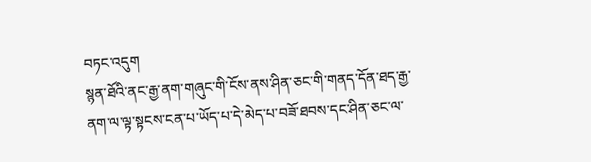བཏང་འདུག
སྙན་ཐོའི་ནང་རྒྱ་ནག་གཞུང་གི་ངོས་ནས་ཤིན་ཅང་གི་གནད་དོན་ཐད་རྒྱ་ནག་ལ་ལྟ་སྟངས་ངན་པ་ཡོད་པ་དེ་མེད་པ་བཟོ་ཐབས་དང་ཤིན་ཅང་ལ་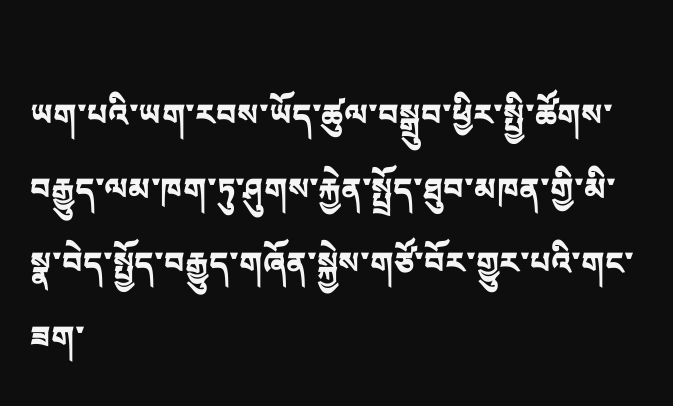ཡག་པའི་ཡག་རབས་ཡོད་ཚུལ་བསྒྲུབ་ཕྱིར་སྤྱི་ཚོགས་བརྒྱུད་ལམ་ཁག་ཏུ་ཤུགས་རྐྱེན་སྤྲོད་ཐུབ་མཁན་གྱི་མི་སྣ་བེད་སྤྱོད་བརྒྱུད་གཞོན་སྐྱེས་གཙོ་བོར་གྱུར་པའི་གང་ཟག་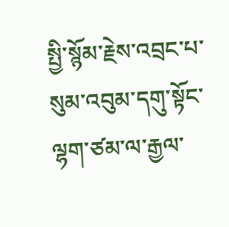སྤྱི་སྙོམ་རྗེས་འབྲང་པ་སུམ་འབུམ་དགུ་སྟོང་ལྷག་ཙམ་ལ་རྒྱལ་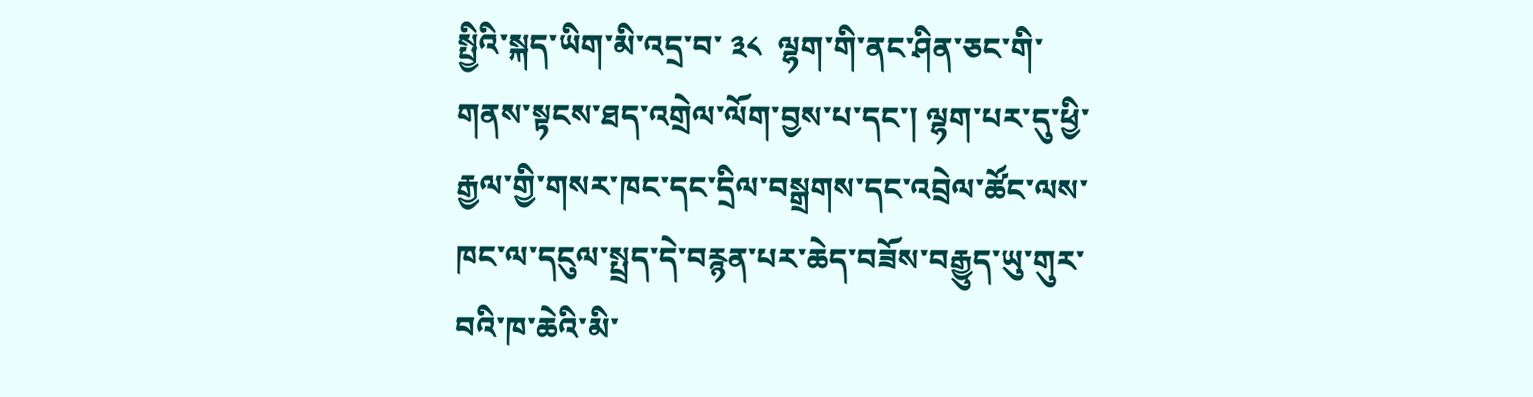སྤྱིའི་སྐད་ཡིག་མི་འདྲ་བ་ ༣༨  ལྷག་གི་ནང་ཤིན་ཅང་གི་གནས་སྟངས་ཐད་འགྲེལ་ལོག་བྱས་པ་དང་། ལྷག་པར་དུ་ཕྱི་རྒྱལ་གྱི་གསར་ཁང་དང་དྲིལ་བསྒྲགས་དང་འབྲེལ་ཚོང་ལས་ཁང་ལ་དངུལ་སྤྲད་དེ་བརྙན་པར་ཆེད་བཟོས་བརྒྱུད་ཡུ་གུར་བའི་ཁ་ཆེའི་མི་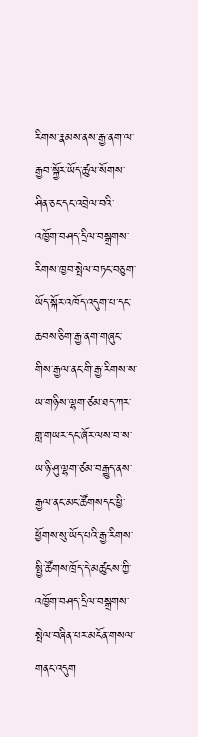རིགས་རྣམས་ནས་རྒྱ་ནག་ལ་རྒྱབ་སྐྱོར་ཡོད་ཚུལ་སོགས་ཤིན་ཅང་དང་འབྲེལ་བའི་འཁྱོག་བཤད་དྲིལ་བསྒྲགས་རིགས་ཁྱབ་སྤེལ་བཏང་བཅུག་ཡོད་སྐོར་འཁོད་འདུག་པ་དང་ཆབས་ཅིག་རྒྱ་ནག་གཞུང་གིས་རྒྱལ་ནང་གི་རྒྱ་རིགས་ས་ཡ་གཉིས་ལྷག་ཙམ་ཐད་ཀར་གླ་གཡར་དང་ཞོར་ལས་བ་ས་ཡ་ཉི་ཤུ་ལྷག་ཙམ་བརྒྱུད་ནས་རྒྱལ་ནང་མང་ཚོགསདང་ཕྱི་ཕྱོགས་སུ་ཡོད་པའི་རྒྱ་རིགས་སྤྱི་ཚོགས་ཁྲོད་དེ་མཚུངས་ཀྱི་འཁྱོག་བཤད་དྲིལ་བསྒྲགས་སྤེལ་བཞིན་པར་མངོན་གསལ་གནང་འདུག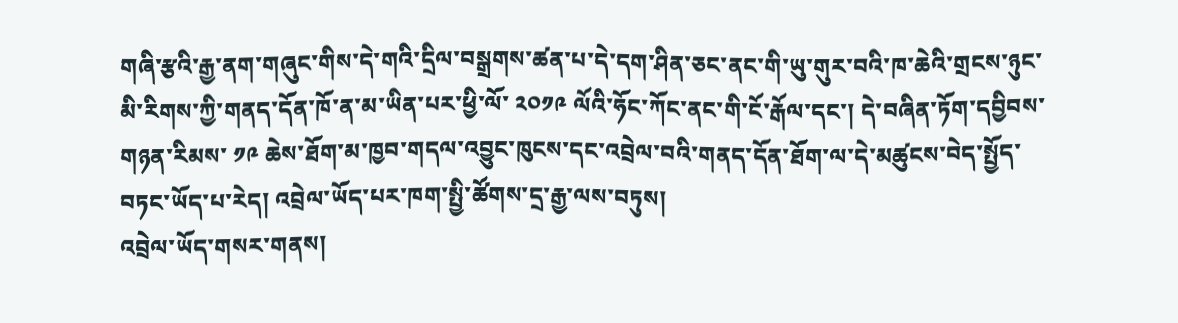གཞི་རྩའི་རྒྱ་ནག་གཞུང་གིས་དེ་གའི་དྲིལ་བསྒྲགས་ཚན་པ་དེ་དག་ཤིན་ཅང་ནང་གི་ཡུ་གུར་བའི་ཁ་ཆེའི་གྲངས་ཉུང་མི་རིགས་ཀྱི་གནད་དོན་ཁོ་ན་མ་ཡིན་པར་ཕྱི་ལོ་ ༢༠༡༩ ལོའི་ཧོང་ཀོང་ནང་གི་ངོ་རྒོལ་དང་། དེ་བཞིན་ཏོག་དབྱིབས་གཉན་རིམས་ ༡༩ ཆེས་ཐོག་མ་ཁྱབ་གདལ་འབྱུང་ཁུངས་དང་འབྲེལ་བའི་གནད་དོན་ཐོག་ལ་དེ་མཚུངས་བེད་སྤྱོད་བཏང་ཡོད་པ་རེད། འབྲེལ་ཡོད་པར་ཁག་སྤྱི་ཚོགས་དྲ་རྒྱ་ལས་བཏུས།
འབྲེལ་ཡོད་གསར་གནས།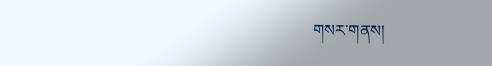གསར་གནས།